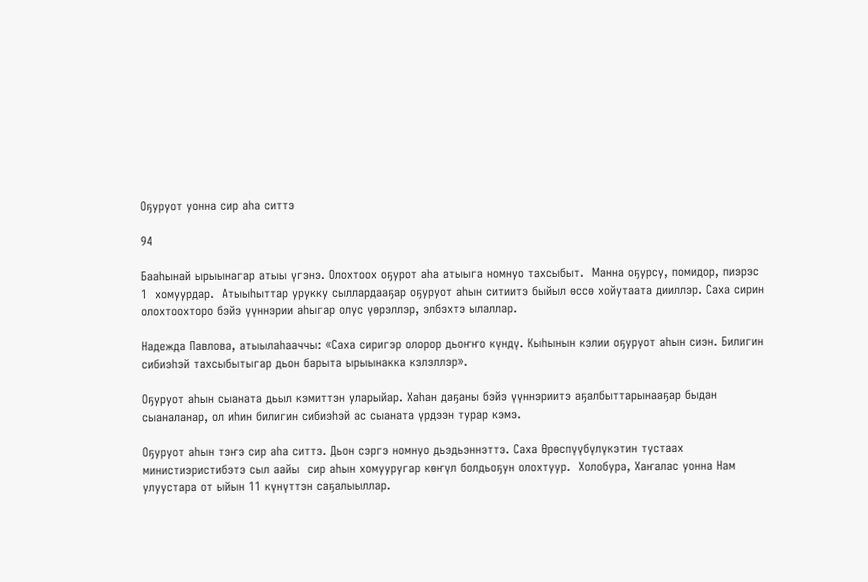Оҕуруот уонна сир аһа ситтэ

94

Бааһынай ырыынагар атыы үгэнэ. Олохтоох оҕурот аһа атыыга номнуо тахсыбыт.  Манна оҕурсу, помидор, пиэрэс 1  хомуурдар.  Атыыһыттар урукку сыллардааҕар оҕуруот аһын ситиитэ быйыл өссө хойутаата дииллэр. Саха сирин олохтоохторо бэйэ үүннэрии аһыгар олус үөрэллэр, элбэхтэ ылаллар.

Надежда Павлова, атыылаһааччы: «Саха сиригэр олорор дьоҥҥо күндү. Кыһынын кэлии оҕуруот аһын сиэн. Билигин сибиэһэй тахсыбытыгар дьон барыта ырыынакка кэлэллэр».

Оҕуруот аһын сыаната дьыл кэмиттэн уларыйар. Хаһан даҕаны бэйэ үүннэриитэ аҕалбыттарынааҕар быдан сыаналанар, ол иһин билигин сибиэһэй ас сыаната үрдээн турар кэмэ.

Оҕуруот аһын тэҥэ сир аһа ситтэ. Дьон сэргэ номнуо дьэдьэннэттэ. Саха Өрөспүүбүлүкэтин тустаах министиэристибэтэ сыл аайы  сир аһын хомууругар көҥүл болдьоҕун олохтуур.  Холобура, Хаҥалас уонна Нам улуустара от ыйын 11 күнүттэн саҕалыыллар.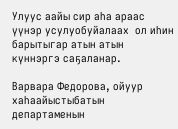Улуус аайы сир аһа араас үүнэр усулуобуйалаах  ол иһин барытыгар атын атын күннэргэ саҕаланар.

Варвара Федорова, ойуур хаһаайыстыбатын департаменын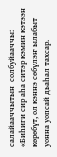салайааччытын  солбуйааччы: «Биһиги сир аһа ситэр кэмин кэтээн көрөбүт, ол кэннэ сөбүлэҥ ылабыт уонна уопсай дьаһал тахсар.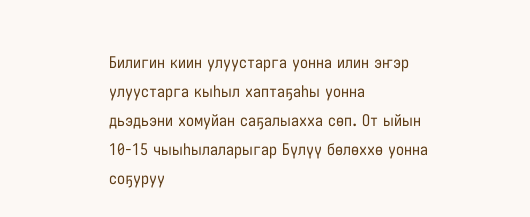Билигин киин улуустарга уонна илин эҥэр улуустарга кыһыл хаптаҕаһы уонна дьэдьэни хомуйан саҕалыахха сөп. От ыйын 10-15 чыыһылаларыгар Бүлүү бөлөххө уонна соҕуруу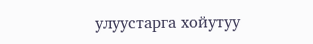улуустарга хойутуу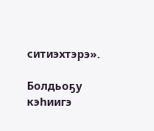ситиэхтэрэ».

Болдьоҕу кэһиигэ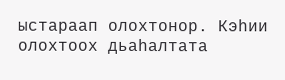ыстараап олохтонор. Кэһии олохтоох дьаһалтата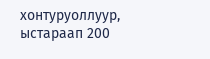хонтуруоллуур, ыстараап 200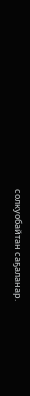солкуобайтан саҕаланар.